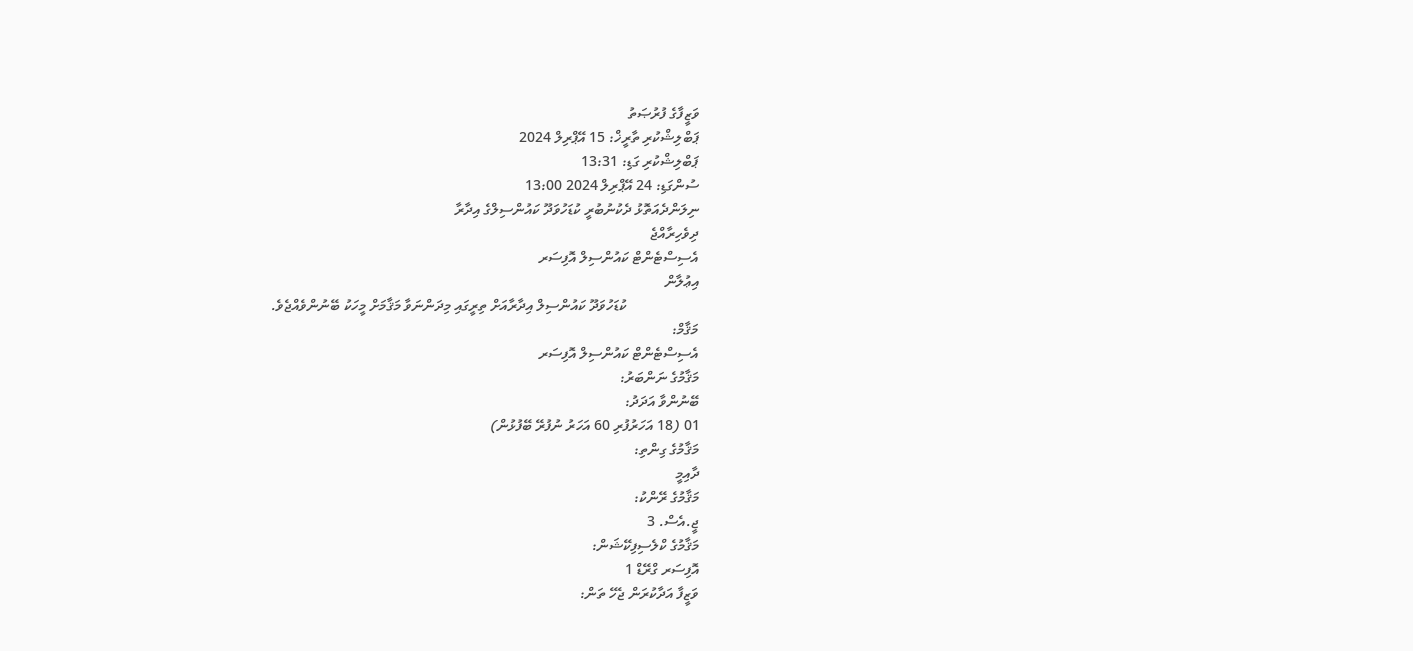ވަޒީފާގެ ފުރުޞަތު
ޕަބްލިޝްކުރި ތާރީޚް: 15 އޭޕްރިލް 2024
ޕަބްލިޝްކުރި ގަޑި: 13:31
ސުންގަޑި: 24 އޭޕްރިލް 2024 13:00
ނިލަންދެއަތޮޅު ދެކުނުބުރީ ކުޑަހުވަދޫ ކައުންސިލްގެ އިދާރާ
ދިވެހިރާއްޖެ
އެސިސްޓެންޓް ކައުންސިލް އޮފިސަރ
އިޢުލާން
                    ކުޑަހުވަދޫ ކައުންސިލް އިދާރާއަށް ތިރީގައި މިދަންނަވާ މަޤާމަށް މީހަކު ބޭނުންވެއްޖެވެ.
މަޤާމް:
އެސިސްޓެންޓް ކައުންސިލް އޮފިސަރ
މަޤާމުގެ ނަންބަރު:
ބޭނުންވާ އަދަދު:
01 (18 އަހަރުފުރި 60 އަހަރު ނުފުރޭ ބޭފުޅުން)
މަޤާމުގެ ގިންތި:
ދާއިމީ
މަޤާމުގެ ރޭންކު:
ޖީ.އެސް. 3
މަޤާމުގެ ކްލެސިފިކޭޝަން:
އޮފިސަރ ގްރޭޑް 1
ވަޒީފާ އަދާކުރަން ޖެހޭ ތަން: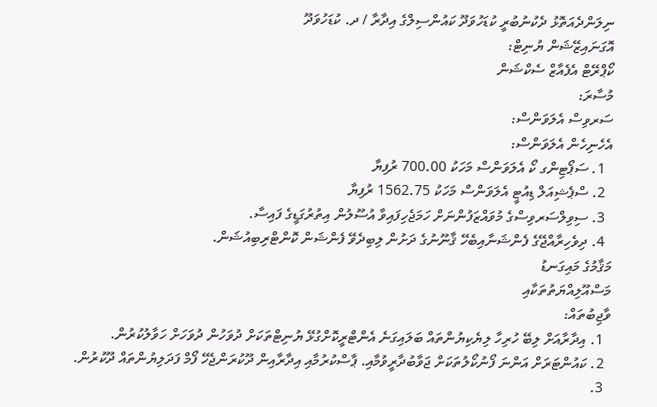ނިލަންދެއަތޮޅު ދެކުނުބުރީ ކުޑަހުވަދޫ ކައުންސިލްގެ އިދާރާ / ދ. ކުޑަހުވަދޫ
އޮގަނައިޒޭޝަން ޔުނިޓް:
ކޯޕްރޭޓް އެފެއާޒް ސެކްޝަން
މުސާރަ:
ސަރވިސް އެލަވަންސް:
އެހެނިހެން އެލަވަންސް:
  1. ސަޕޯޓިންގ ކޯ އެލަވަންސް މަހަކު 700.00 ރުފިޔާ
  2. ސްޕެޝިއަލް ޑިއުޓީ އެލަވަންސް މަހަކު 1562.75 ރުފިޔާ
  3. ސިވިލްސަރވިސްގެ މުވައްޒަފުންނަށް ހަމަޖެހިފައިވާ އުސޫލުން އިތުރުގަޑީގެ ފައިސާ.
  4. ދިވެހިރާއްޖޭގެ ފެންޝަނާއިބެހޭ ޤާނޫނުގެ ދަށުން ލިބިދެވޭ ފެންޝަން ކޮންޓްރިބިއުޝަން.
މަޤާމުގެ މައިގަނޑު
މަސްއޫލިއްޔަތުތަކާއި
ވާޖިބުތައް:
  1. އިދާރާއަށް ލިބޭ ހުރިހާ ލިޔެކިޔުންތައް ބަލައިގަނެ އެންޓްރީކޮށްގުޅޭ ޔުނިޓްތަކަށް ދުވަހުން ދުވަހަށް ހަވާލުކުރުން.
  2. ކައުންޓަރަށް އަންނަ ފޯނުކޯލުތަކަށް ޖަވާބުދާރީވުމާއި. ޕާސްކުރުމާއި އިދާރާއިން ދޫކުރަންޖެހޭ ފޯމް ފަދަލިޔުންތައް ދޫކުރުން.
  3.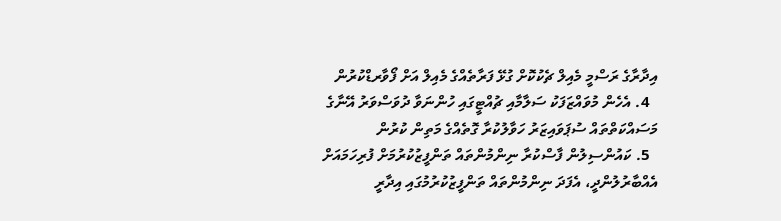އިދާރާގެ ރަސްމީ މެއިލް ޗެކުކޮށް ގުޅޭ ފަރާތެއްގެ މެއިލް އަށް ފޯވާރޑްކުރުން
  4. އެހެން މުވައްޒަފަކު ސަލާމާއި ޗުއްޓީގައި ހުންނަވާ ދުވަސްވަރު އޭނާގެ މަސައްކަތްތައް ސުޕަވައިޒަރު ހަވާލުކުރާ ގޮތެއްގެ މަތިން ކުރުން
  5. ކައުންސިލުން ފާސްކުރާ ނިންމުންތައް ތަންފީޒުކުރުމަށް ފުރިހަމައަށް އެއްބާރުލުންދީ، އެފަދަ ނިންމުންތައް ތަންފީޒުކުރުމުގައި އިދާރީ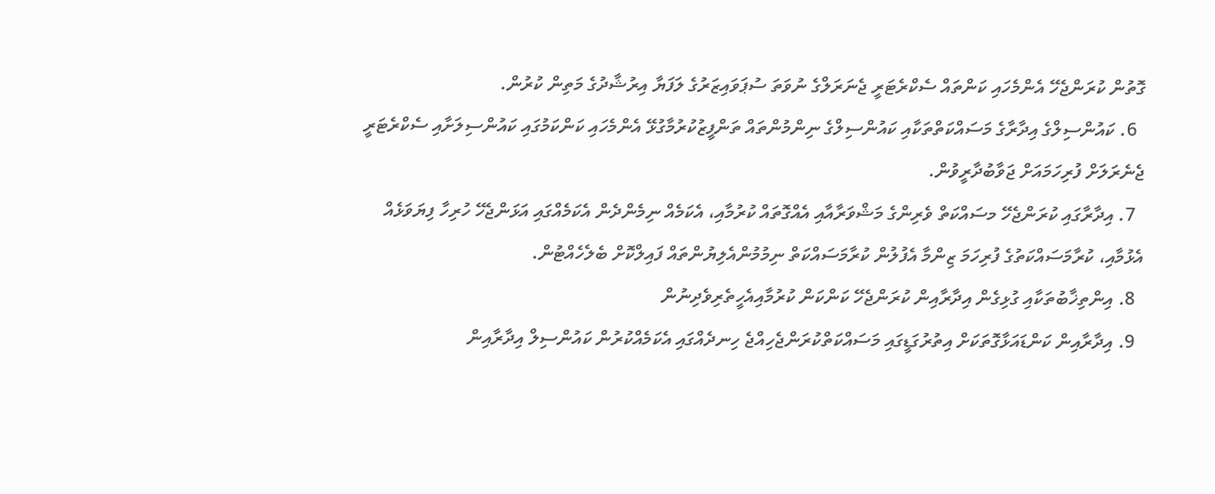ގޮތުން ކުރަންޖެހޭ އެންމެހައި ކަންތައް ސެކްރެޓަރީ ޖެނަރަލްގެ ނުވަތަ ސުޕަވައިޒަރުގެ ލަފަޔާ އިރުޝާދުގެ މަތިން ކުރުން.
  6. ކައުންސިލްގެ އިދާރާގެ މަސައްކަތްތަކާއި ކައުންސިލްގެ ނިންމުންތައް ތަންފީޒުކުރުމާގުޅޭ އެންމެހައި ކަންކަމުގައި ކައުންސިލަށާއި ސެކްރެޓަރީ ޖެނެރަލަށް ފުރިހަމައަށް ޖަވާބުދާރީވުން.
  7. އިދާރާގައި ކުރަންޖެހޭ މސައްކަތް ވެރިންގެ މަޝްވަރާއާއި އެއްގޮތައް ކުރުމާއި، އެކަމެއް ނިމެންދެން އެކަމެއްގައި އަޅަންޖެހޭ ހުރިހާ ފިޔަވަޅެއް އެޅުމާއި، ކުރާމަސައްކަތުގެ ފުރިހަމަ ޒިންމާ އެފުލުން ކުރާމަސައްކަތް ނިމުމުންއެލިޔުންތައް ފައިލްކޮށް ބެލެހެއްޓުން.
  8. އިންތިޚާބުތަކާއި ގުޅިގެން އިދާރާއިން ކުރަންޖެހޭ ކަންކަން ކުރުމާއިއެހީތެރިވެދިނުން
  9. އިދާރާއިން ކަންޑައަޅާގޮތަކަށް އިތުރުގަޑީގައި މަސައްކަތްކުރަންޖެހިއްޖެ ހިނދެއްގައި އެކަމެއްކުރުން ކައުންސިލް އިދާރާއިން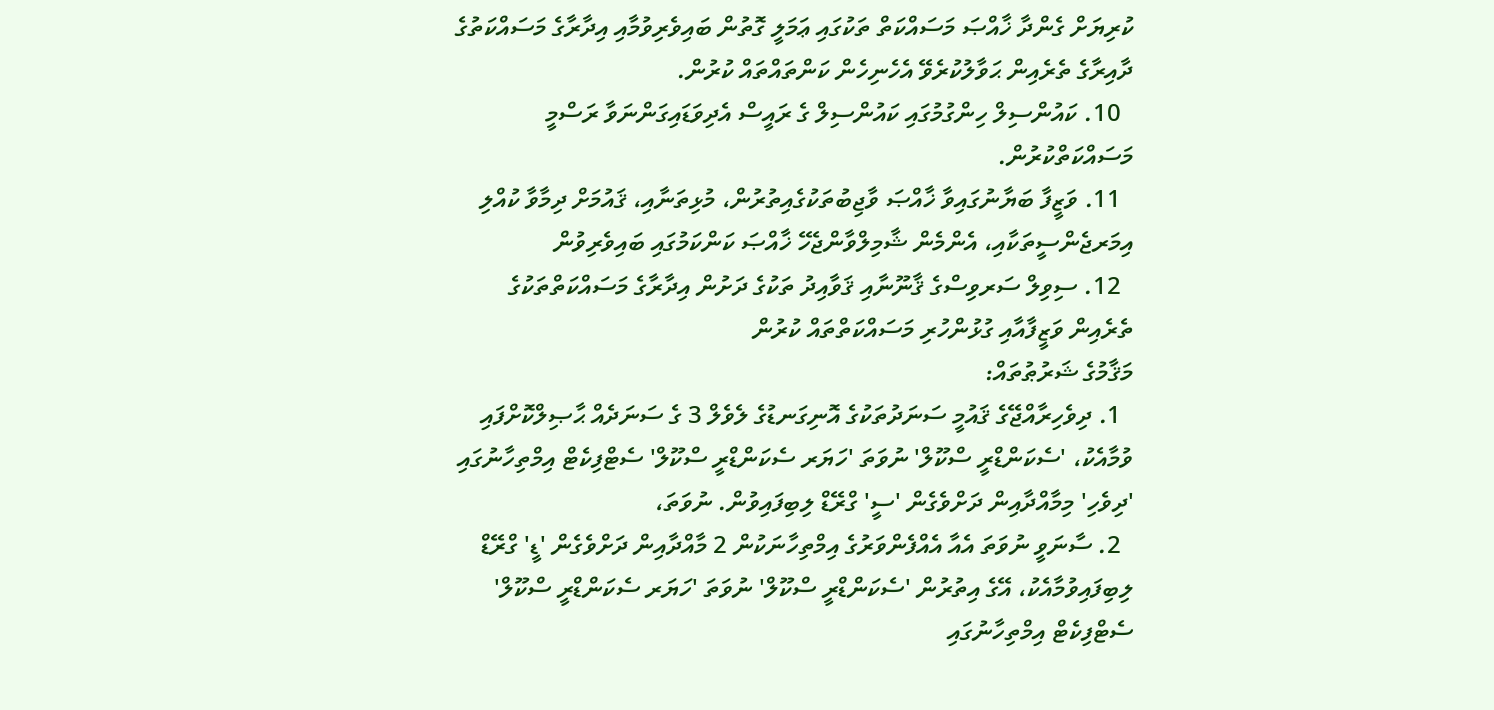ކުރިޔަށް ގެންދާ ޚާއްޞަ މަސައްކަތް ތަކުގައި ޢަމަލީ ގޮތުން ބައިވެރިވުމާއި އިދާރާގެ މަސައްކަތުގެ ދާއިރާގެ ތެރެއިން ޙަވާލުކުރެވޭ އެހެނިހެން ކަންތައްތައް ކުރުން.
  10. ކައުންސިލް ހިންގުމުގައި ކައުންސިލް ގެ ރައީސް އެދިވަޑައިގަންނަވާ ރަސްމީ މަސައްކަތްކުރުން.
  11. ވަޒީފާ ބަޔާނުގައިވާ ޚާއްޞަ ވާޖިބުތަކުގެއިތުރުން، މުޅިތަނާއި، ޤައުމަށް ދިމާވާ ކުއްލި އިމަރޖެންސީތަކާއި، އެންމެން ޝާމިލްވާންޖެހޭ ޚާއްޞަ ކަންކަމުގައި ބައިވެރިވުން
  12. ސިވިލް ސަރވިސްގެ ޤާނޫނާއި ޤަވާއިދު ތަކުގެ ދަށުން އިދާރާގެ މަސައްކަތްތަކުގެ ތެރެއިން ވަޒީފާއާއި ގުޅުންހުރި މަސައްކަތްތައް ކުރުން
މަޤާމުގެ ޝަރުޠުތައް:
  1. ދިވެހިރާއްޖޭގެ ޤައުމީ ސަނަދުތަކުގެ އޮނިގަނޑުގެ ލެވެލް 3 ގެ ސަނަދެއް ޙާޞިލްކޮށްފައި ވުމާއެކު، 'ސެކަންޑްރީ ސްކޫލް' ނުވަތަ 'ހަޔަރ ސެކަންޑްރީ ސްކޫލް' ސެޓްފިކެޓް އިމްތިހާނުގައި 'ދިވެހި' މިމާއްދާއިން ދަށްވެގެން 'ސީ' ގްރޭޑް ލިބިފައިވުން. ނުވަތަ،
  2. ސާނަވީ ނުވަތަ އެއާ އެއްފެންވަރުގެ އިމްތިހާނަކުން 2 މާއްދާއިން ދަށްވެގެން 'ޑީ' ގްރޭޑް ލިބިފައިވުމާއެކު، އޭގެ އިތުރުން 'ސެކަންޑްރީ ސްކޫލް' ނުވަތަ 'ހަޔަރ ސެކަންޑްރީ ސްކޫލް' ސެޓްފިކެޓް އިމްތިހާނުގައި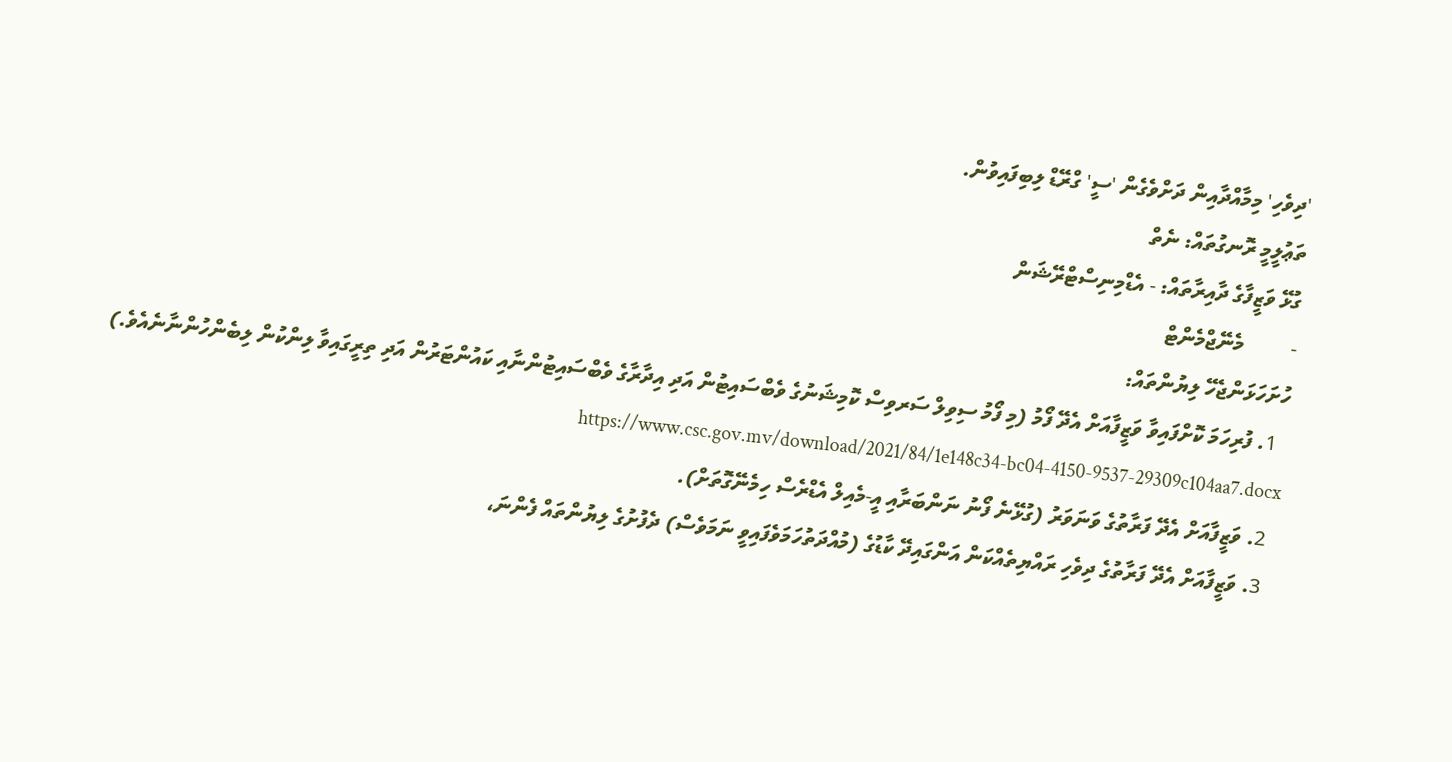'ދިވެހި' މިމާއްދާއިން ދަށްވެގެން 'ސީ' ގްރޭޑް ލިބިފައިވުން.
ތަޢުލީމީ ރޮނގުތައް: ނެތް
ގުޅޭ ވަޒީފާގެ ދާއިރާތައް: - އެޑްމިނިސްޓްރޭޝަން
-         މެނޭޖްމެންޓް
ހުށަހަޅަންޖެހޭ ލިޔުންތައް:
  1. ފުރިހަމަ ކޮށްފައިވާ ވަޒީފާއަށް އެދޭ ފޯމު (މި ފޯމު ސިވިލް ސަރވިސް ކޮމިޝަނުގެ ވެބްސައިޓުން އަދި އިދާރާގެ ވެބްސައިޓުންނާއި ކައުންޓަރުން އަދި ތިރީގައިވާ ލިންކުން ލިބެންހުންނާނެއެވެ.)  https://www.csc.gov.mv/download/2021/84/1e148c34-bc04-4150-9537-29309c104aa7.docx
  2. ވަޒީފާއަށް އެދޭ ފަރާތުގެ ވަނަވަރު (ގުޅޭނެ ފޯނު ނަންބަރާއި އީ-މެއިލް އެޑްރެސް ހިމެނޭގޮތަށް).
  3. ވަޒީފާއަށް އެދޭ ފަރާތުގެ ދިވެހި ރައްޔިތެއްކަން އަންގައިދޭ ކާޑުގެ (މުއްދަތުހަމަވެފައިވީ ނަމަވެސް) ދެފުށުގެ ލިޔުންތައް ފެންނަ،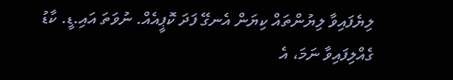ލިޔެފައިވާ ލިޔުންތައް ކިޔަން އެނގޭ ފަދަ ކޮޕީއެއް. ނުވަތަ އައި.ޑީ. ކާޑު ގެއްލިފައިވާ ނަމަ، އެ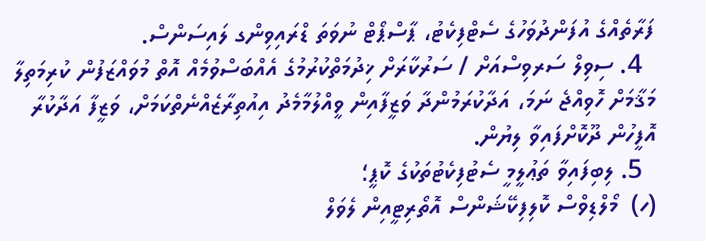ފަރާތެއްގެ އުފަންދުވަހުގެ ސެޓްފިކެޓު، ޕާސްޕޯޓް ނުވަތަ ޑްރައިވިންގ ލައިސަންސް.
  4. ސިވިލް ސަރވިސްއަށް / ސަރުކާރަށް ޚިދުމަތްކުރުމުގެ އެއްބަސްވުމެއް އޮތް މުވައްޒަފުން ކުރިމަތިލާ މަޤާމަށް ހޮވިއްޖެ ނަމަ، އަދާކުރަމުންދާ ވަޒީފާއިން ވީއްލުމާމެދު އިއުތިރާޒެއްނެތްކަމަށް، ވަޒީފާ އަދާކުރާ އޮފީހުން ދޫކޮށްފައިވާ ލިޔުން.
  5. ލިބިފައިވާ ތަޢުލީމީ ސެޓުފިކެޓުތަކުގެ ކޮޕީ؛
(ހ)  މޯލްޑިވްސް ކޮލިފިކޭޝަންސް އޮތޯރިޓީއިން ލެވަލް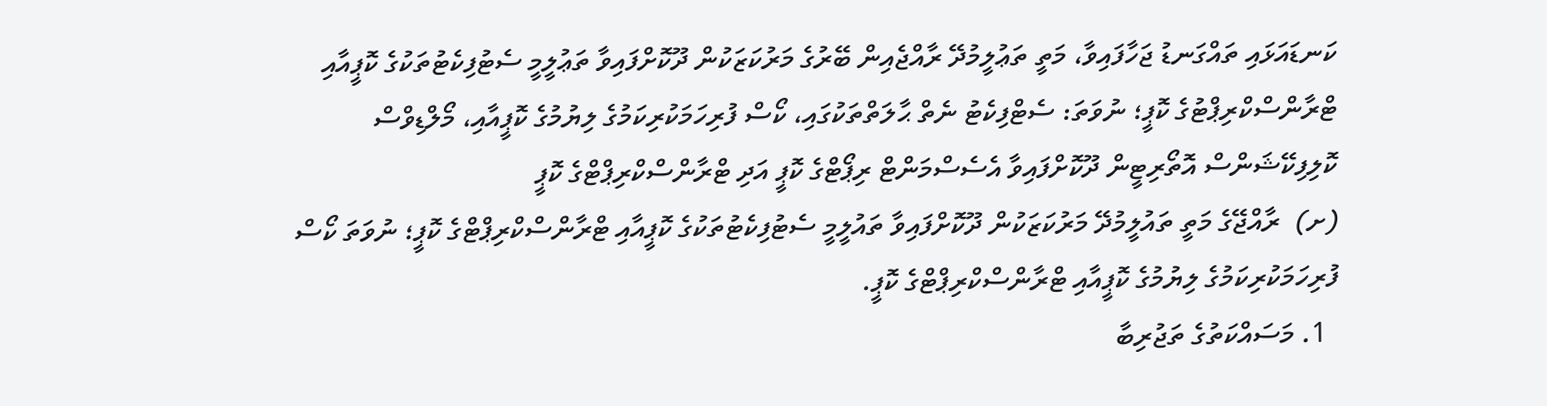ކަނޑައަޅައި ތައްގަނޑު ޖަހާފައިވާ، މަތީ ތަޢުލީމުދޭ ރާއްޖެއިން ބޭރުގެ މަރުކަޒަކުން ދޫކޮށްފައިވާ ތަޢުލީމީ ސެޓުފިކެޓުތަކުގެ ކޮޕީއާއި ޓްރާންސްކްރިޕްޓުގެ ކޮޕީ؛ ނުވަތަ: ސެޓްފިކެޓު ނެތް ޙާލަތްތަކުގައި، ކޯސް ފުރިހަމަކުރިކަމުގެ ލިޔުމުގެ ކޮޕީއާއި، މޯލްޑިވްސް ކޮލިފިކޭޝަންސް އޮތޯރިޓީން ދޫކޮށްފައިވާ އެސެސްމަންޓް ރިޕޯޓްގެ ކޮޕީ އަދި ޓްރާންސްކްރިޕްޓްގެ ކޮޕީ
(ށ)  ރާއްޖޭގެ މަތީ ތައުލީމުދޭ މަރުކަޒަކުން ދޫކޮށްފައިވާ ތައުލީމީ ސެޓުފިކެޓުތަކުގެ ކޮޕީއާއި ޓްރާންސްކްރިޕްޓްގެ ކޮޕީ؛ ނުވަތަ ކޯސް ފުރިހަމަކުރިކަމުގެ ލިޔުމުގެ ކޮޕީއާއި ޓްރާންސްކްރިޕްޓްގެ ކޮޕީ.
  1. މަސައްކަތުގެ ތަޖުރިބާ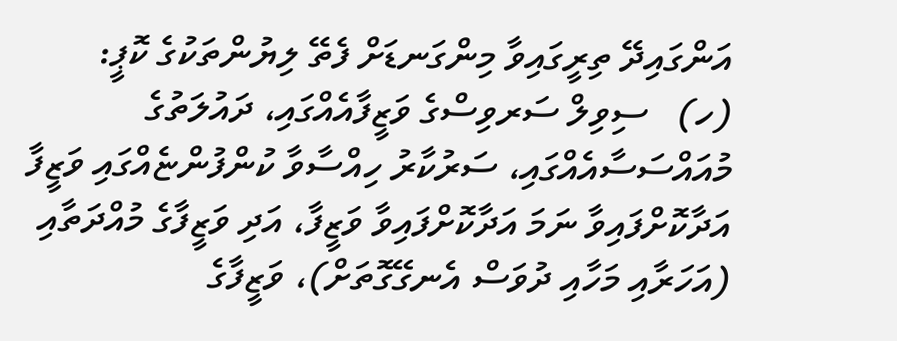އަންގައިދޭ ތިރީގައިވާ މިންގަނޑަށް ފެތޭ ލިޔުންތަކުގެ ކޮޕީ:
(ހ)   ސިވިލް ސަރވިސްގެ ވަޒީފާއެއްގައި، ދައުލަތުގެ މުއައްސަސާއެއްގައި، ސަރުކާރު ހިއްސާވާ ކުންފުންޏެއްގައި ވަޒީފާ އަދާކޮށްފައިވާ ނަމަ އަދާކޮށްފައިވާ ވަޒީފާ، އަދި ވަޒީފާގެ މުއްދަތާއި (އަހަރާއި މަހާއި ދުވަސް އެނގޭގޮތަށް)، ވަޒީފާގެ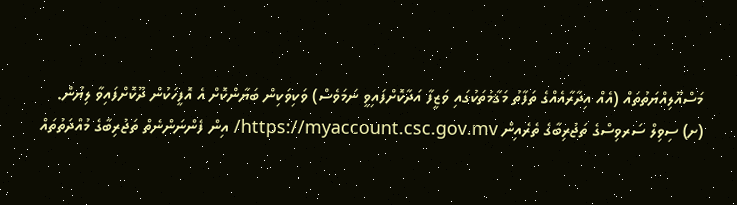މަސްއޫލިއްޔަތުތައް (އެއް އިދާރާއެއްގެ ތަފާތު މަޤާމުތަކުގައި ވަޒީފާ އަދާކޮށްފައިވީ ނަމަވެސް) ވަކިވަކިން ބަޔާންކޮށް އެ އޮފީހަކުން ދޫކޮށްފައިވާ ލިޔުން.
(ށ) ސިވިލް ސަރވިސްގެ ތަޖުރިބާގެ ތެރެއިން https://myaccount.csc.gov.mv/ އިން ފެންނަންނެތް ތަޖުރިބާގެ މުއްދަތުތައް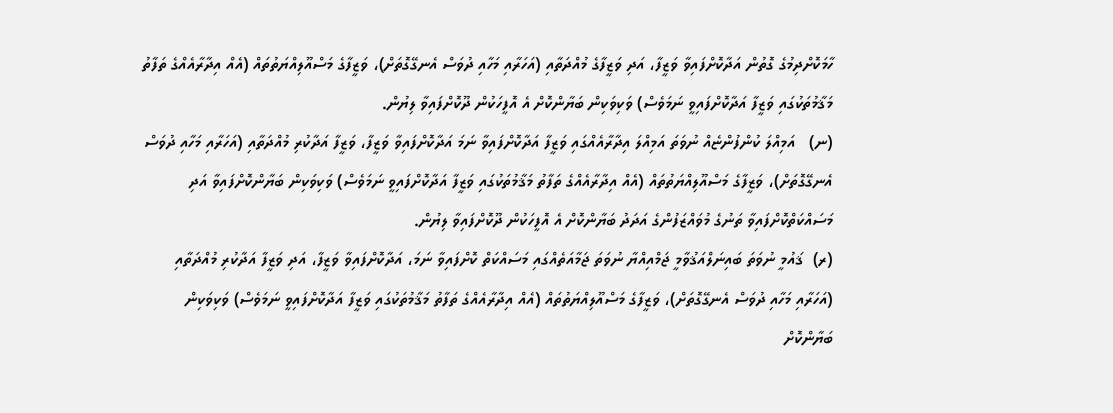ހާމަކޮށްދިމުގެ ގޮތުން އަދާކޮށްފައިވާ ވަޒީފާ، އަދި ވަޒީފާގެ މުއްދަތާއި (އަހަރާއި މަހާއި ދުވަސް އެނގޭގޮތަށް)، ވަޒީފާގެ މަސްއޫލިއްޔަތުތައް (އެއް އިދާރާއެއްގެ ތަފާތު މަޤާމުތަކުގައި ވަޒީފާ އަދާކޮށްފައިވީ ނަމަވެސް) ވަކިވަކިން ބަޔާންކޮށް އެ އޮފީހަކުން ދޫކޮށްފައިވާ ލިޔުން.
(ނ)   އަމިއްލަ ކުންފުންޏެއް ނުވަތަ އަމިއްލަ އިދާރާއެއްގައި ވަޒީފާ އަދާކޮށްފައިވާ ނަމަ އަދާކޮށްފައިވާ ވަޒީފާ، ވަޒީފާ އަދާކުރި މުއްދަތާއި (އަހަރާއި މަހާއި ދުވަސް އެނގޭގޮތަށް)، ވަޒީފާގެ މަސްއޫލިއްޔަތުތައް (އެއް އިދާރާއެއްގެ ތަފާތު މަޤާމުތަކުގައި ވަޒީފާ އަދާކޮށްފައިވީ ނަމަވެސް) ވަކިވަކިން ބަޔާންކޮށްފައިވާ އަދި މަސައްކަތްކޮށްފައިވާ ތަނުގެ މުވައްޒަފުންގެ އަދަދު ބަޔާންކޮށް އެ އޮފީހަކުން ދޫކޮށްފައިވާ ލިޔުން.
(ރ)  ޤައުމީ ނުވަތަ ބައިނަލްއަޤުވާމީ ޖަމްއިއްޔާ ނުވަތަ ޖަމާއަތެއްގައި މަސައްކަތް ކޮށްފައިވާ ނަމަ، އަދާކޮށްފައިވާ ވަޒީފާ، އަދި ވަޒީފާ އަދާކުރި މުއްދަތާއި (އަހަރާއި މަހާއި ދުވަސް އެނގޭގޮތަށް)، ވަޒީފާގެ މަސްއޫލިއްޔަތުތައް (އެއް އިދާރާއެއްގެ ތަފާތު މަޤާމުތަކުގައި ވަޒީފާ އަދާކޮށްފައިވީ ނަމަވެސް) ވަކިވަކިން ބަޔާންކޮށް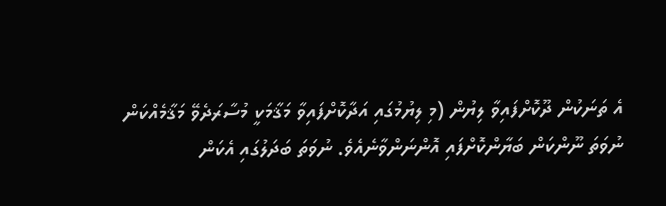އެ ތަނަކުން ދޫކޮށްފައިވާ ލިޔުން (މި ލިޔުމުގައި އަދާކޮށްފައިވާ މަޤާމަކީ މުސާރަދެވޭ މަޤާމެއްކަން ނުވަތަ ނޫންކަން ބަޔާންކޮށްފައި އޮންނަންވާނެއެވެ. ނުވަތަ ބަދަލުގައި އެކަން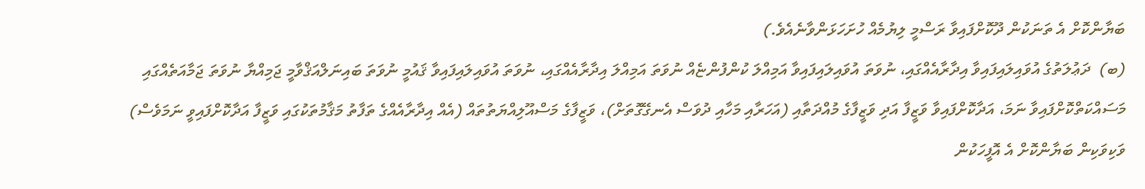ބަޔާންކޮށް އެ ތަނަކުން ދޫކޮށްފައިވާ ރަސްމީ ލިޔުމެއް ހުށަހަޅަންވާނެއެވެ.)
(ބ)  ދަޢުލަތުގެ އުވައިލައިފައިވާ އިދާރާއެއްގައި، ނުވަތަ އުވައިލައިފައިވާ އަމިއްލަ ކުންފުންޏެއް ނުވަތަ އަމިއްލަ އިދާރާއެއްގައި، ނުވަތަ އުވައިލައިފައިވާ ޤައުމީ ނުވަތަ ބައިނަލްއަޤްވާމީ ޖަމިއްޔާ ނުވަތަ ޖަމާއަތެއްގައި މަސައްކަތްކޮށްފައިވާ ނަމަ، އަދާކޮށްފައިވާ ވަޒީފާ އަދި ވަޒީފާގެ މުއްދަތާއި (އަހަރާއި މަހާއި ދުވަސް އެނގޭގޮތަށް)، ވަޒީފާގެ މަސްއޫލިއްޔަތުތައް (އެއް އިދާރާއެއްގެ ތަފާތު މަޤާމުތަކުގައި ވަޒީފާ އަދާކޮށްފައިވީ ނަމަވެސް) ވަކިވަކިން ބަޔާންކޮށް އެ އޮފީހަކުން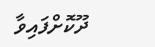ދޫކޮށްފައިވާ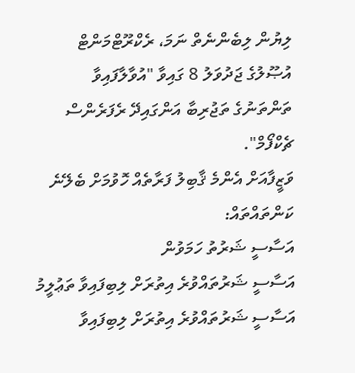ލިޔުން ލިބެންނެތް ނަމަ، ރެކްރޫޓްމަންޓް އުޞޫލުގެ ޖަދުވަލު 8 ގައިވާ "އުވާލާފައިވާ ތަންތަނުގެ ތަޖުރިބާ އަންގައިދޭ ރެފަރެންސް ޗެކްފޯމް".
ވަޒީފާއަށް އެންމެ ޤާބިލު ފަރާތެއް ހޮވުމަށް ބެލޭނެ ކަންތައްތައް:
އަސާސީ ޝަރުތު ހަމަވުން
އަސާސީ ޝަރުތައްވުރެ އިތުރަށް ލިބިފައިވާ ތަޢުލީމު
އަސާސީ ޝަރުތައްވުރެ އިތުރަށް ލިބިފައިވާ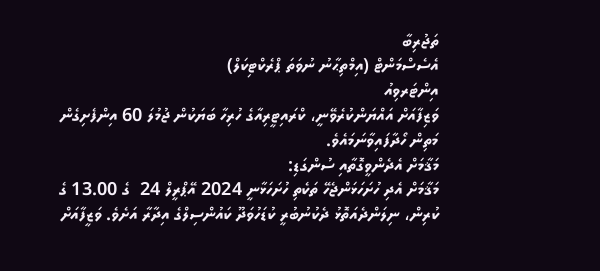ތަޖުރިބާ
އެސެސްމަންޓް (އިމްތިޙާނު ނުވަތަ ޕްރެކްޓިކަލް)
އިންޓަރވިއު
ވަޒިފާއަށް އައްޔަންކުރެވޭނީ، ކްރައިޓީރިއާގެ ހުރިހާ ބަޔަކުން ޖުމުލަ 60 އިންފެށިގެން މަތިން ހޯދާފައިވާނަމައެވެ.
މަޤާމަށް އެދެންވީގޮތާއި ސުންގަޑި:
މަޤާމަށް އެދި ހުށަހަޅަންޖެހޭ ތަކެތި ހުށަހަޅާނީ 2024 އޭޕްރީލް 24  ގެ 13.00 ގެ ކުރިން، ނިލަންދެއަތޮޅު ދެކުނުބުރީ ކުޑަހުވަދޫ ކައުންސިލްގެ އިދާރާ އަށެވެ. ވަޒީފާއަށް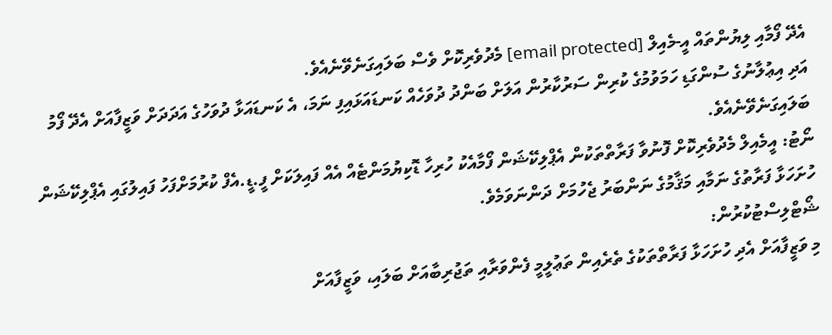އެދޭ ފޯމާއި ލިޔުންތައް އީ-މެއިލް [email protected] މެދުވެރިކޮށް ވެސް ބަލައިގަނެވޭނެއެވެ.
އަދި އިޢުލާނުގެ ސުންގަޑި ހަމަވުމުގެ ކުރިން ސަރުކާރުން އަލަށް ބަންދު ދުވަހެއް ކަނޑައަޅައިފި ނަމަ، އެ ކަނޑައަޅާ ދުވަހުގެ އަދަދަށް ވަޒީފާއަށް އެދޭ ފޯމު ބަލައިގަނެވޭނެއެވެ.
ނޯޓު: އީމެއިލް މެދުވެރިކޮށް ފޮނުވާ ފަރާތްތަކުން އެޕްލިކޭޝަން ފޯމާއެކު ހުރިހާ ޑޮކިޔުމަންޓެއް އެއް ފައިލަކަށް ފީ.ޑީ.އެފް ކުރުމަށްފަހު ފައިލުގައި އެޕްލިކޭޝަން ހުށަހަޅާ ފަރާތުގެ ނަމާއި މަޤާމުގެ ނަންބަރު ޖެހުމަށް ދަންނަވަމެވެ.
ޝޯޓްލިސްޓުކުރުން:
މި ވަޒީފާއަށް އެދި ހުށަހަޅާ ފަރާތްތަކުގެ ތެރެއިން ތަޢުލީމީ ފެންވަރާއި ތަޖުރިބާއަށް ބަލައި، ވަޒީފާއަށް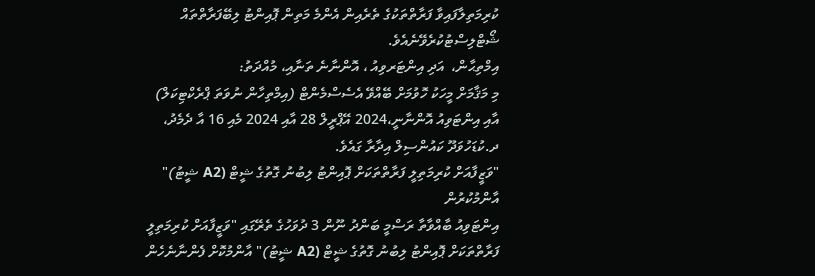ކުރިމަތިލާފައިވާ ފަރާތްތަކުގެ ތެރެއިން އެންމެ މަތިން ޕޮއިންޓު ލިބޭފަރާތްތައް ޝޯޓްލިސްޓުކުރެވޭނެއެވެ.
އިމްތިޙާން،  އަދި އިންޓަރވިއު ، އޮންނާނެ ތަނާއި، މުއްދަތު:
މި މަޤާމަށް މީހަކު ހޮވުމަށް ބޭއްވޭ އެސެސްމެންޓް (އިމްތިހާން ނުވަތަ ޕްރެކްޓިކަލް) އާއި އިންޓަވިއު އޮންނާނީ،2024 އޭޕްރީލް 28 އާއި 2024 މެއި 16 އާ ދެމެދު، ދ.ކުޑަހުވަދޫ ކައުންސިލް އިދާރާ ގައެވެ.
"ވަޒީފާއަށް ކުރިމަތިލީ ފަރާތްތަކަށް ޕޮއިންޓު ލިބުނު ގޮތުގެ ޝީޓް (A2 ޝީޓު)" އާންމުކުރުން
އިންޓަވިއު ބާއްވާތާ ރަސްމީ ބަންދު ނޫން 3 ދުވަހުގެ ތެރޭގައި "ވަޒީފާއަށް ކުރިމަތިލީ ފަރާތްތަކަށް ޕޮއިންޓު ލިބުނު ގޮތުގެ ޝީޓް (A2 ޝީޓު)" އާންމުކޮށް ފެންނާނެހެން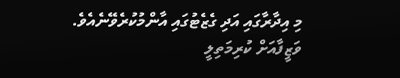މި އިދާރާގައި އަދި ގެޒެޓުގައި އާންމުކުރެވޭނެއެވެ. ވަޒީފާއަށް ކުރިމަތިލީ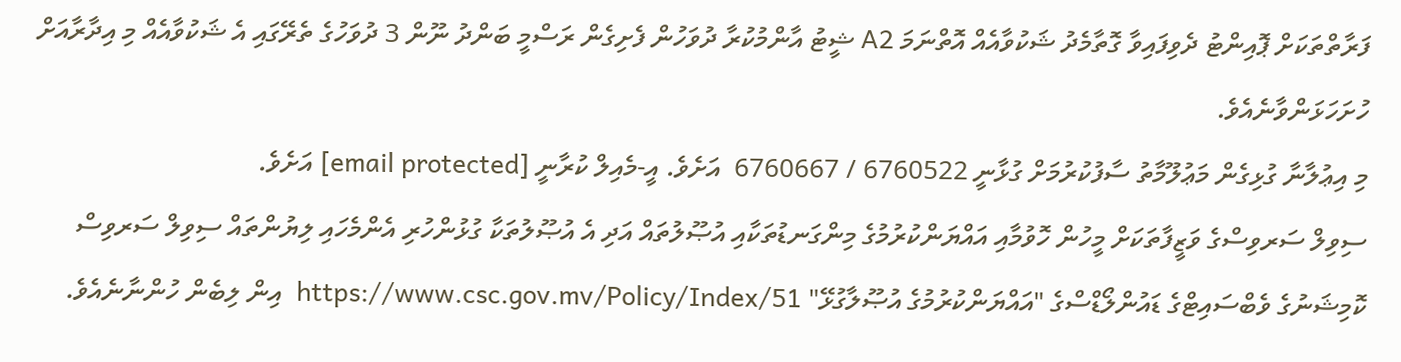ފަރާތްތަކަށް ޕޮއިންޓު ދެވިފައިވާ ގޮތާމެދު ޝަކުވާއެއް އޮތްނަމަ A2 ޝީޓު އާންމުކުރާ ދުވަހުން ފެށިގެން ރަސްމީ ބަންދު ނޫން 3 ދުވަހުގެ ތެރޭގައި އެ ޝަކުވާއެއް މި އިދާރާއަށް ހުށަހަޅަންވާނެއެވެ.
މި އިޢުލާނާ ގުޅިގެން މަޢުލޫމާތު ސާފުކުރުމަށް ގުޅާނީ 6760522 / 6760667  އަށެވެ. އީ-މެއިލް ކުރާނީ [email protected] އަށެވެ.
ސިވިލް ސަރވިސްގެ ވަޒީފާތަކަށް މީހުން ހޮވުމާއި އައްޔަންކުރުމުގެ މިންގަނޑުތަކާއި އުޞޫލުތައް އަދި އެ އުޞޫލުތަކާ ގުޅުންހުރި އެންމެހައި ލިޔުންތައް ސިވިލް ސަރވިސް ކޮމިޝަނުގެ ވެބްސައިޓްގެ ޑައުންލޯޑްސްގެ "އައްޔަންކުރުމުގެ އުޞޫލާގުޅޭ" https://www.csc.gov.mv/Policy/Index/51  އިން ލިބެން ހުންނާނެއެވެ.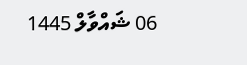06 ޝައްވާލް 1445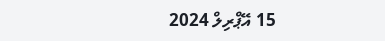15 އޭޕްރިލް 2024